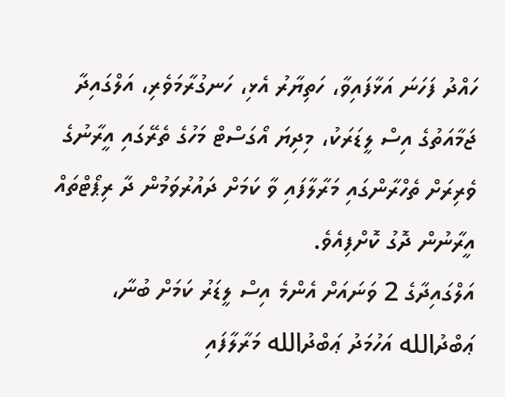ހައްދު ފަހަނަ އަޅާފައިވާ، ހަތިޔާރު އެޅި، ހަނގުރާމަވެރި، އަލްގައިދާ ޖަމާއަތުގެ އިސް ލީޑަރަކު، މިދިޔަ އޯގަސްޓް މަހުގެ ތެރޭގައި އީރާނުގެ ވެރިރަށް ތެހްރާންގައި މަރާލާފައި ވާ ކަމަށް ދައުރުވަމުން ދާ ރިޕޯޓްތައް އީރާނުން ދޮގު ކޮށްފިއެވެ.
އަލްގައިދާގެ 2 ވަނައަށް އެންމެ އިސް ލީޑަރު ކަމަށް ބުނާ، ޢަބްދުالله އަހުމަދު ޢަބްދުالله މަރާލާފައި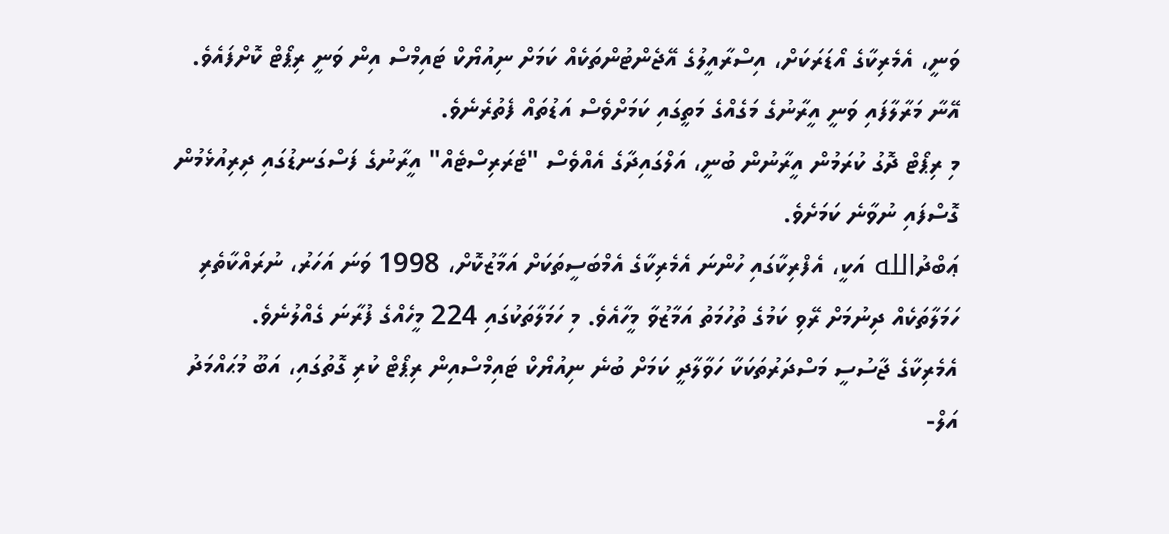ވަނީ، އެމެރިކާގެ އޯޑަރަކަށް، އިސްރާއީލުގެ އޭޖެންޓުންތަކެއް ކަމަށް ނިއުޔޯކް ޓައިމްސް އިން ވަނީ ރިޕޯޓް ކޮށްފައެވެ. އޭނާ މަރާލާފައި ވަނީ އީރާނުގެ މަގެއްގެ މަތީގައި ކަމަށްވެސް އަޑުތައް ފެތުރެނެވެ.
މި ރިޕޯޓް ދޮގު ކުރަމުން އީރާނުން ބުނީ، އަލްގައިދާގެ އެއްވެސް "ޓެރަރިސްޓެއް" އީރާނުގެ ފަސްގަނޑުގައި ދިރިއުޅެމުން ގޮސްފައި ނުވާނެ ކަމަށެވެ.
ޢަބްދުالله އަކީ، އެފްރިކާގައި ހުންނަ އެމެރިކާގެ އެމްބަސީތަކަށް އަމާޒުކޮށް، 1998 ވަނަ އަހަރު، ނުރައްކާތެރި ހަމަލާތަކެއް ދިނުމަށް ރޭވި ކަމުގެ ތުހުމަތު އަމާޒުވާ މީހާއެވެ. މި ހަމަލާތަކުގައި 224 މީހެއްގެ ފުރާނަ ގެއްލުނެވެ.
އެމެރިކާގެ ޖާސުސީ މަސްދަރުތަކަކާ ހަވާލާދީ ކަމަށް ބުނެ ނިއުޔޯކް ޓައިމްސްއިން ރިޕޯޓް ކުރި ގޮތުގައި، އަބޫ މުޙައްމަދު އަލް-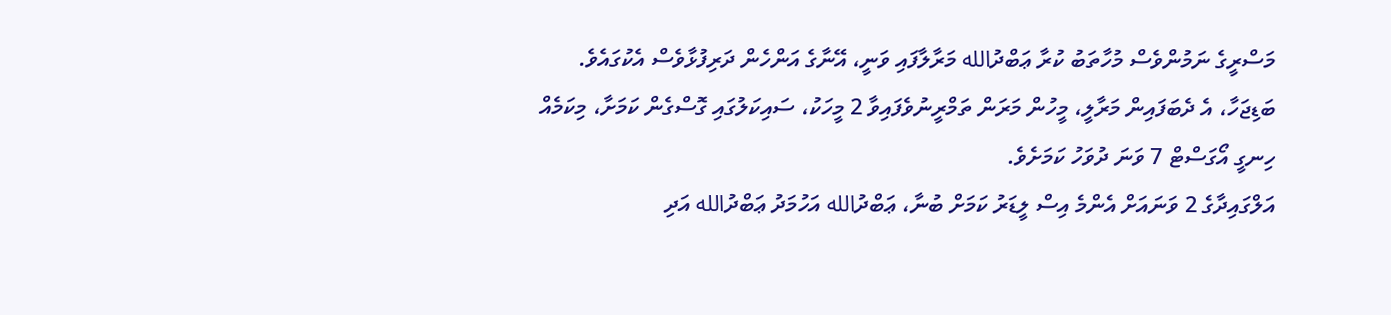މަސްރީގެ ނަމުންވެސް މުހާތަބު ކުރާ ޢަބްދުالله މަރާލާފައި ވަނީ، އޭނާގެ އަންހެން ދަރިފުޅާވެސް އެކުގައެވެ. ބަޑިޖަހާ، އެ ދެބަފައިން މަރާލީ، މީހުން މަރަން ތަމްރީނުވެފައިވާ 2 މީހަކު، ސައިކަލުގައި ގޮސްގެން ކަމަށާ، މިކަމެއް ހިނގީ އޯގަސްޓް 7 ވަނަ ދުވަހު ކަމަށެވެ.
އަލްގައިދާގެ 2 ވަނައަށް އެންމެ އިސް ލީޑަރު ކަމަށް ބުނާ، ޢަބްދުالله އަހުމަދު ޢަބްދުالله އަދި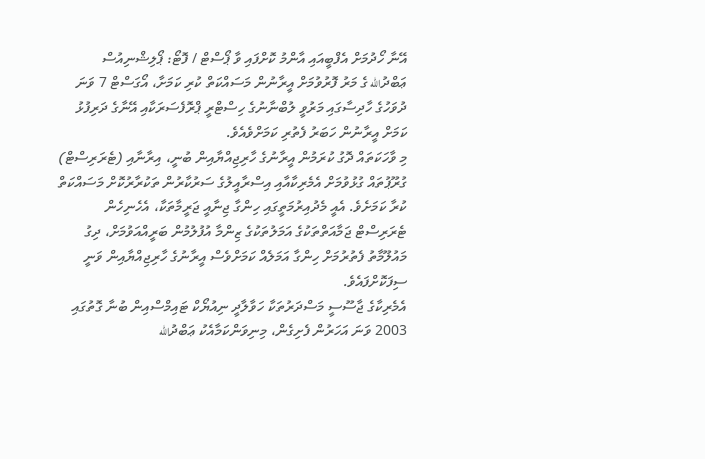އޭނާ ހޯދުމަށް އެފްބީއައި އާންމު ކޮށްފައި ވާ ޕޯސްޓް / ފޮޓޯ: ޕޯލިޝްނިއުސް
ޢަބްދުالله ގެ މަރު ފޮރުވުމަށް އީރާނުން މަސައްކަތް ކުރި ކަމަށާ، އޯގަސްޓް 7 ވަނަ ދުވަހުގެ ހާދިސާގައި މަރުވީ ލުބްނާނުގެ ހިސްޓްރީ ޕްރޮފެސަރަކާއި އޭނާގެ ދަރިފުޅު ކަމަށް އީރާނުން ހަބަރު ފެތުރި ކަމަށްވެއެވެ.
މި ވާހަކަތައް ދޮގު ކުރަމުން އީރާނުގެ ހާރިޖިއްޔާއިން ބުނީ، އިރާނާއި (ޓެރަރިސްޓް) ގުރޫޕުތައް ގުޅުވުމަށް އެމެރިކާއާއި އިސްރާއީލުގެ ސަރުކާރުން ތަކުރާރުކޮށް މަސައްކަތް ކުރާ ކަމަށެވެ. އެއީ މެދުއިރުމަތީގައި ހިންގާ ޖިނާއީ ޖަރީމާތަކާ، އެހެނިހެން ޓެރަރިސްޓް ޖަމާއަތްތަކުގެ އަމަލުތަކުގެ ޒިންމާ އުފުލުމުން ބަރީއްއަވުމަށް، ދިގު މައުލޫމާތު ފެތުރުމަށް ހިންގާ އަމަލެއް ކަމަށްވެސް އީރާނުގެ ހާރިޖިއްޔާއިން ވަނީ ސިފަކޮށްފައެވެ.
އެމެރިކާގެ ޖާސޫސީ މަސްދަރުތަކާ ހަވާލާދީ ނިއުޔޯކް ޓައިމްސްއިން ބުނާ ގޮތުގައި 2003 ވަނަ އަހަރުން ފެށިގެން، މިނިވަންކަމާއެކު ޢަބްދުالله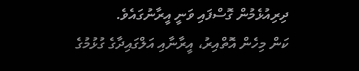ދިރިއުޅެމުން ގޮސްފައި ވަނީ އީރާނުގައެވެ.
ކަން މިހެން އޮތްއިރު، އީރާނާއި އަލްގައިދާގެ ގުޅުމުގެ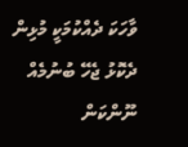ވާހަކަ ދެއްކުމަކީ މުޅިން ދެކޮޅު ޖެހޭ ބުނުމެއް ނޫންކަން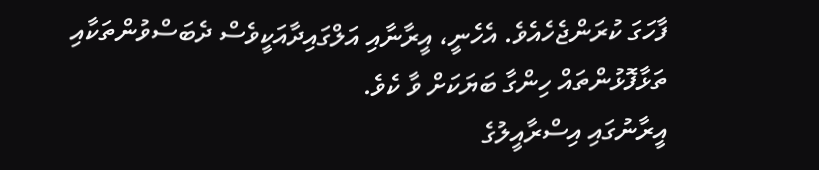ފާހަގަ ކުރަންޖެހެއެވެ. އެހެނީ، އީރާނާއި އަލްގައިދާއަކީވެސް ދެބަސްވުންތަކާއި ތަޅާފޮޅުންތައް ހިންގާ ބަޔަކަށް ވާ ކެވެ.
އީރާނުގައި އިސްރާއީލުގެ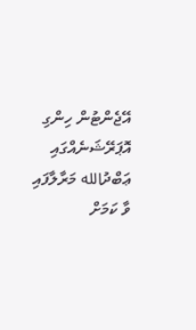އޭޖެންޓުން ހިންގި އޮޕަރޭޝަނެއްގައި ޢަބްދުالله މަރާލާފައި ވާ ކަމަށް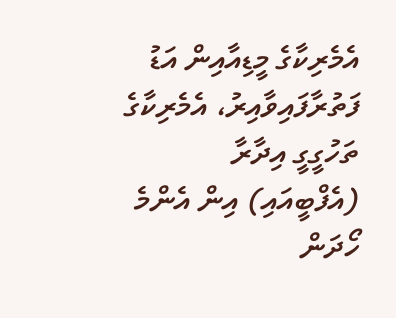އެމެރިކާގެ މީޑިއާއިން އަޑު ފަތުރާފައިވާއިރު، އެމެރިކާގެ ތަހުގީގީ އިދާރާ (އެފްބީއައި) އިން އެންމެ ހޯދަން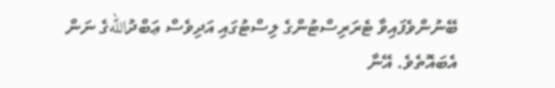ބޭނުންވެފައިވާ ޓެރަރިސްޓުންގެ ލިސްޓުގައި އަދިވެސް ޢަބްދުاللهގެ ނަން އެބައޮތެވެ. އޭނާ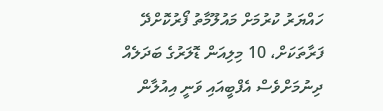ހައްޔަރު ކުރުމަށް މައުލޫމާތު ފޯރުކޮށްދޭ ފަރާތަކަށް، 10 މިލިއަން ޑޮލަރުގެ ބަދަލެއް ދިނުމަށްވެސް އެފްބީއައި ވަނީ އިއުލާން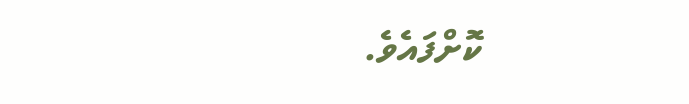ކޮށްފައެވެ.